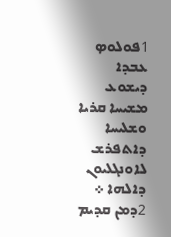1ܦܘܠܘܤ ܥܒܕܐ ܕܝܫܘܥ ܡܫܝܚܐ ܩܪܝܐ ܘܫܠܝܚܐ ܕܐܬܦܪܫ ܠܐܘܢܓܠܝܘܢ ܕܐܠܗܐ ܀
2ܕܡܢ ܩܕܝܡ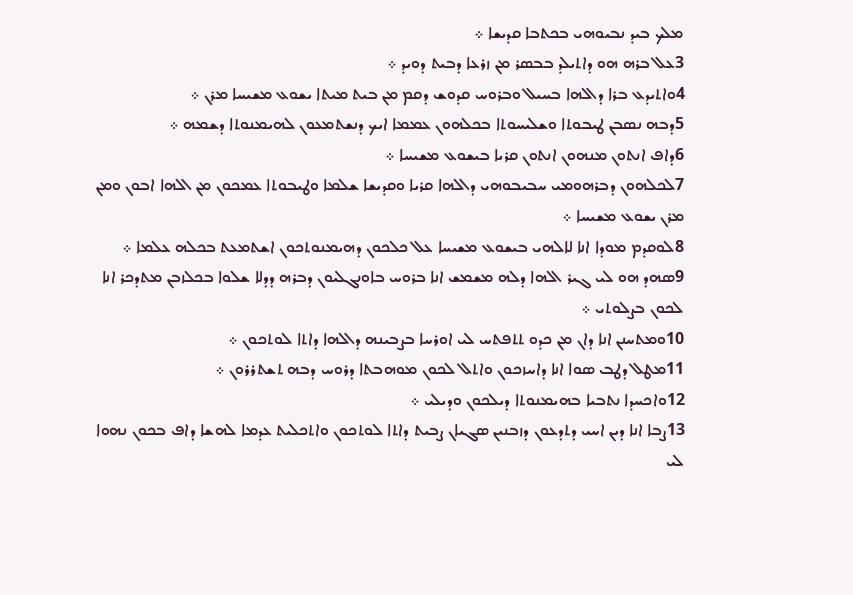ܡܠܟ ܒܝܕ ܢܒܝܘܗܝ ܒܟܬܒܐ ܩܕܝܫܐ ܀
3ܥܠ ܒܪܗ ܗܘ ܕܐܬܝܠܕ ܒܒܤܪ ܡܢ ܙܪܥܐ ܕܒܝܬ ܕܘܝܕ ܀
4ܘܐܬܝܕܥ ܒܪܐ ܕܐܠܗܐ ܒܚܝܠ ܘܒܪܘܚ ܩܕܘܫ ܕܩܡ ܡܢ ܒܝܬ ܡܝܬܐ ܝܫܘܥ ܡܫܝܚܐ ܡܪܢ ܀
5ܕܒܗ ܢܤܒܢ ܛܝܒܘܬܐ ܘܫܠܝܚܘܬܐ ܒܟܠܗܘܢ ܥܡܡܐ ܐܝܟ ܕܢܫܬܡܥܘܢ ܠܗܝܡܢܘܬܐ ܕܫܡܗ ܀
6ܕܐܦ ܐܢܬܘܢ ܡܢܗܘܢ ܐܢܬܘܢ ܩܪܝܐ ܒܝܫܘܥ ܡܫܝܚܐ ܀
7ܠܟܠܗܘܢ ܕܒܪܗܘܡܝ ܚܒܝܒܘܗܝ ܕܐܠܗܐ ܩܪܝܐ ܘܩܕܝܫܐ ܫܠܡܐ ܘܛܝܒܘܬܐ ܥܡܟܘܢ ܡܢ ܐܠܗܐ ܐܒܘܢ ܘܡܢ ܡܪܢ ܝܫܘܥ ܡܫܝܚܐ ܀
8ܠܘܩܕܡ ܡܘܕܐ ܐܢܐ ܠܐܠܗܝ ܒܝܫܘܥ ܡܫܝܚܐ ܥܠ ܟܠܟܘܢ ܕܗܝܡܢܘܬܟܘܢ ܐܫܬܡܥܬ ܒܟܠܗ ܥܠܡܐ ܀
9ܤܗܕ ܗܘ ܠܝ ܓܝܪ ܐܠܗܐ ܕܠܗ ܡܫܡܫ ܐܢܐ ܒܪܘܚ ܒܐܘܢܓܠܝܘܢ ܕܒܪܗ ܕܕܠܐ ܫܠܘܐ ܒܟܠܙܒܢ ܡܬܕܟܪ ܐܢܐ ܠܟܘܢ ܒܨܠܘܬܝ ܀
10ܘܡܬܚܢܢ ܐܢܐ ܕܐܢ ܡܢ ܟܕܘ ܬܬܦܬܚ ܠܝ ܐܘܪܚܐ ܒܨܒܝܢܗ ܕܐܠܗܐ ܕܐܬܐ ܠܘܬܟܘܢ ܀
11ܡܛܠ ܕܛܒ ܤܘܐ ܐܢܐ ܕܐܚܙܟܘܢ ܘܐܬܠ ܠܟܘܢ ܡܘܗܒܬܐ ܕܪܘܚ ܕܒܗ ܬܫܬܪܪܘܢ ܀
12ܘܐܟܚܕܐ ܢܬܒܝܐ ܒܗܝܡܢܘܬܐ ܕܝܠܟܘܢ ܘܕܝܠܝ ܀
13ܨܒܐ ܐܢܐ ܕܝܢ ܐܚܝ ܕܬܕܥܘܢ ܕܙܒܢܝܢ ܤܓܝܐܢ ܨܒܝܬ ܕܐܬܐ ܠܘܬܟܘܢ ܘܐܬܟܠܝܬ ܥܕܡܐ ܠܗܫܐ ܕܐܦ ܒܟܘܢ ܢܗܘܐ ܠܝ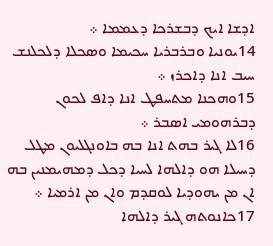ܐܕܫܐ ܐܝܟ ܕܒܫܪܟܐ ܕܥܡܡܐ ܀
14ܝܘܢܝܐ ܘܒܪܒܪܝܐ ܚܟܝܡܐ ܘܤܟܠܐ ܕܠܟܠܢܫ ܚܝܒ ܐܢܐ ܕܐܟܪܙ ܀
15ܘܗܟܢܐ ܡܬܚܦܛ ܐܢܐ ܕܐܦ ܠܟܘܢ ܕܒܪܗܘܡܝ ܐܤܒܪ ܀
16ܠܐ ܓܝܪ ܒܗܬ ܐܢܐ ܒܗ ܒܐܘܢܓܠܝܘܢ ܡܛܠ ܕܚܝܠܐ ܗܘ ܕܐܠܗܐ ܠܚܝܐ ܕܟܠ ܕܡܗܝܡܢܝܢ ܒܗ ܐܢ ܡܢ ܝܗܘܕܝܐ ܠܘܩܕܡ ܘܐܢ ܡܢ ܐܪܡܝܐ ܀
17ܟܐܢܘܬܗ ܓܝܪ ܕܐܠܗܐ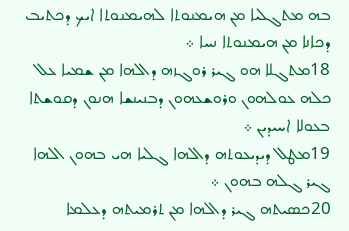ܒܗ ܡܬܓܠܝܐ ܡܢ ܗܝܡܢܘܬܐ ܠܗܝܡܢܘܬܐ ܐܝܟ ܕܟܬܝܒ ܕܟܐܢܐ ܡܢ ܗܝܡܢܘܬܐ ܢܚܐ ܀
18ܡܬܓܠܐ ܗܘ ܓܝܪ ܪܘܓܙܗ ܕܐܠܗܐ ܡܢ ܫܡܝܐ ܥܠ ܟܠܗ ܥܘܠܗܘܢ ܘܪܘܫܥܗܘܢ ܕܒܢܝܢܫܐ ܗܢܘܢ ܕܩܘܫܬܐ ܒܥܘܠܐ ܐܚܝܕܝܢ ܀
19ܡܛܠ ܕܝܕܝܥܘܬܗ ܕܐܠܗܐ ܓܠܝܐ ܗܝ ܒܗܘܢ ܐܠܗܐ ܓܝܪ ܓܠܗ ܒܗܘܢ ܀
20ܟܤܝܬܗ ܓܝܪ ܕܐܠܗܐ ܡܢ ܬܪܡܝܬܗ ܕܥܠܡܐ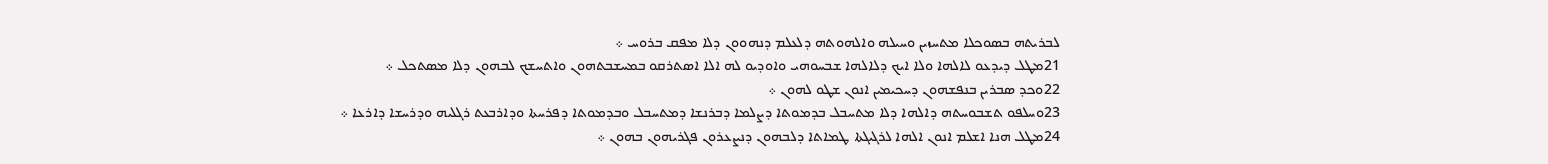ܠܒܪܝܬܗ ܒܤܘܟܠܐ ܡܬܚܙܝܢ ܘܚܝܠܗ ܘܐܠܗܘܬܗ ܕܠܥܠܡ ܕܢܗܘܘܢ ܕܠܐ ܡܦܩ ܒܪܘܚ ܀
21ܡܛܠ ܕܝܕܥܘ ܠܐܠܗܐ ܘܠܐ ܐܝܟ ܕܠܐܠܗܐ ܫܒܚܘܗܝ ܘܐܘܕܝܘ ܠܗ ܐܠܐ ܐܤܬܪܩܘ ܒܡܚܫܒܬܗܘܢ ܘܐܬܚܫܟ ܠܒܗܘܢ ܕܠܐ ܡܤܬܟܠ ܀
22ܘܟܕ ܤܒܪܝܢ ܒܢܦܫܗܘܢ ܕܚܟܝܡܝܢ ܐܢܘܢ ܫܛܘ ܠܗܘܢ ܀
23ܘܚܠܦܘ ܬܫܒܘܚܬܗ ܕܐܠܗܐ ܕܠܐ ܡܬܚܒܠ ܒܕܡܘܬܐ ܕܨܠܡܐ ܕܒܪܢܫܐ ܕܡܬܚܒܠ ܘܒܕܡܘܬܐ ܕܦܪܚܬܐ ܘܕܐܪܒܥܬ ܪܓܠܝܗ ܘܕܪܚܫܐ ܕܐܪܥܐ ܀
24ܡܛܠ ܗܢܐ ܐܫܠܡ ܐܢܘܢ ܐܠܗܐ ܠܪܓܝܓܬܐ ܛܡܐܬܐ ܕܠܒܗܘܢ ܕܢܨܥܪܘܢ ܦܓܪܝܗܘܢ ܒܗܘܢ ܀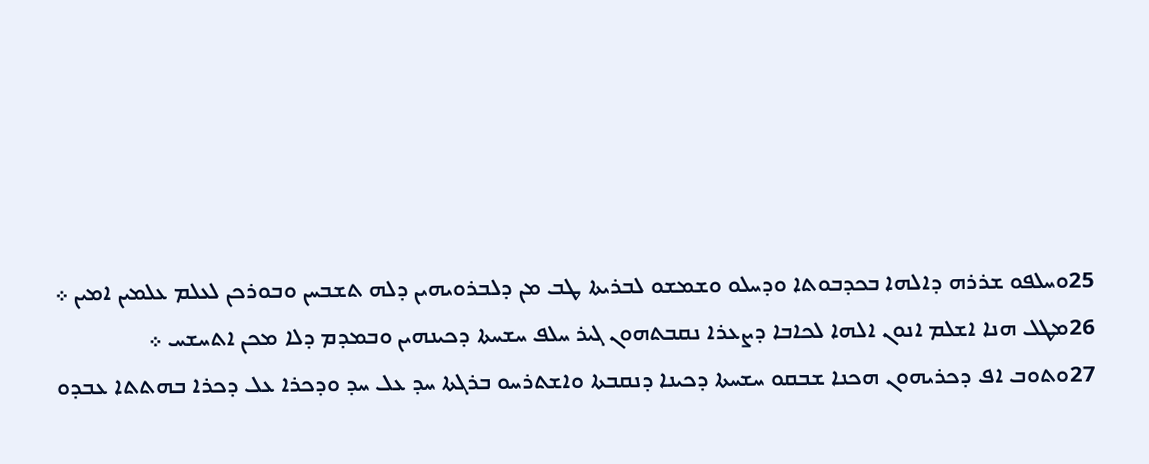25ܘܚܠܦܘ ܫܪܪܗ ܕܐܠܗܐ ܒܟܕܒܘܬܐ ܘܕܚܠܘ ܘܫܡܫܘ ܠܒܪܝܬܐ ܛܒ ܡܢ ܕܠܒܪܘܝܗܝܢ ܕܠܗ ܬܫܒܚܢ ܘܒܘܪܟܢ ܠܥܠܡ ܥܠܡܝܢ ܐܡܝܢ ܀
26ܡܛܠ ܗܢܐ ܐܫܠܡ ܐܢܘܢ ܐܠܗܐ ܠܟܐܒܐ ܕܨܥܪܐ ܢܩܒܬܗܘܢ ܓܝܪ ܚܠܦ ܚܫܚܬܐ ܕܟܝܢܗܝܢ ܘܒܡܕܡ ܕܠܐ ܡܟܢ ܐܬܚܫܚ ܀
27ܘܬܘܒ ܐܦ ܕܟܪܝܗܘܢ ܗܟܢܐ ܫܒܩܘ ܚܫܚܬܐ ܕܟܝܢܐ ܕܢܩܒܬܐ ܘܐܫܬܪܚܘ ܒܪܓܬܐ ܚܕ ܥܠ ܚܕ ܘܕܟܪܐ ܥܠ ܕܟܪܐ ܒܗܬܬܐ ܥܒܕܘ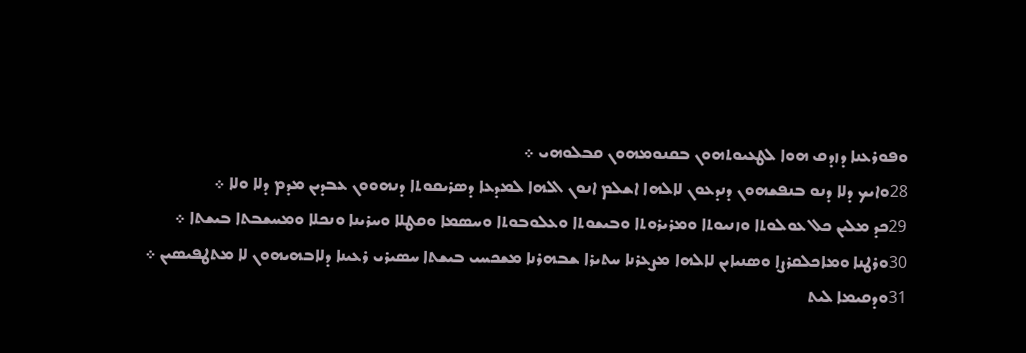ܘܦܘܪܥܢܐ ܕܙܕܩ ܗܘܐ ܠܛܥܝܘܬܗܘܢ ܒܩܢܘܡܗܘܢ ܩܒܠܘܗܝ ܀
28ܘܐܝܟ ܕܠܐ ܕܢܘ ܒܢܦܫܗܘܢ ܕܢܕܥܘܢ ܠܐܠܗܐ ܐܫܠܡ ܐܢܘܢ ܐܠܗܐ ܠܡܕܥܐ ܕܤܪܝܩܘܬܐ ܕܢܗܘܘܢ ܥܒܕܝܢ ܡܕܡ ܕܠܐ ܘܠܐ ܀
29ܟܕ ܡܠܝܢ ܟܠ ܥܘܠܘܬܐ ܘܙܢܝܘܬܐ ܘܡܪܝܪܘܬܐ ܘܒܝܫܘܬܐ ܘܥܠܘܒܘܬܐ ܘܚܤܡܐ ܘܩܛܠܐ ܘܚܪܝܢܐ ܘܢܟܠܐ ܘܡܚܫܒܬܐ ܒܝܫܬܐ ܀
30ܘܪܛܢܐ ܘܡܐܟܠܩܪܨܐ ܘܤܢܝܐܝܢ ܠܐܠܗܐ ܡܨܥܪܢܐ ܚܬܝܪܐ ܫܒܗܪܢܐ ܡܫܟܚܝ ܒܝܫܬܐ ܚܤܝܪܝ ܪܥܝܢܐ ܕܠܐܒܗܝܗܘܢ ܠܐ ܡܬܛܦܝܤܝܢ ܀
31ܘܕܩܝܡܐ ܠܝܬ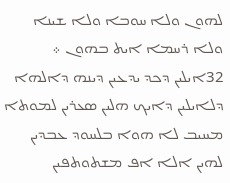ܠܗܘܢ ܘܠܐ ܚܘܒܐ ܘܠܐ ܫܝܢܐ ܘܠܐ ܪܚܡܐ ܐܝܬ ܒܗܘܢ ܀
32ܐܝܠܝܢ ܕܟܕ ܝܕܥܝܢ ܕܝܢܗ ܕܐܠܗܐ ܕܠܐܝܠܝܢ ܕܐܝܟ ܗܠܝܢ ܤܥܪܝܢ ܠܡܘܬܐ ܡܚܝܒ ܠܐ ܗܘܐ ܒܠܚܘܕ ܥܒܕܝܢ ܠܗܝܢ ܐܠܐ ܐܦ ܡܫܬܘܬܦܝܢ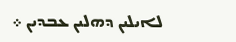ܠܐܝܠܝܢ ܕܗܠܝܢ ܥܒܕܝܢ ܀